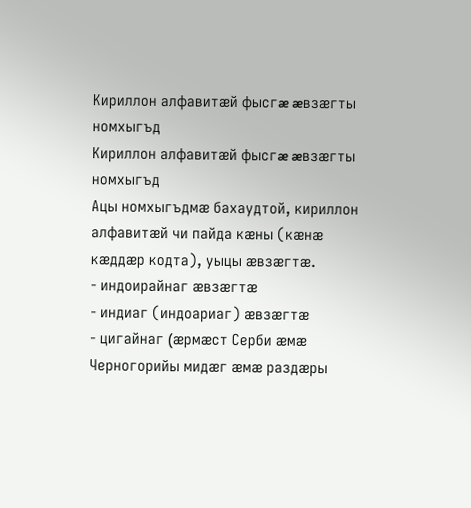Кириллон алфавитæй фысгæ æвзæгты номхыгъд
Кириллон алфавитæй фысгæ æвзæгты номхыгъд
Ацы номхыгъдмæ бахаудтой, кириллон алфавитæй чи пайда кæны (кæнæ кæддæр кодта), уыцы æвзæгтæ.
- индоирайнаг æвзæгтæ
- индиаг (индоариаг) æвзæгтæ
- цигайнаг (æрмæст Серби æмæ Черногорийы мидæг æмæ раздæры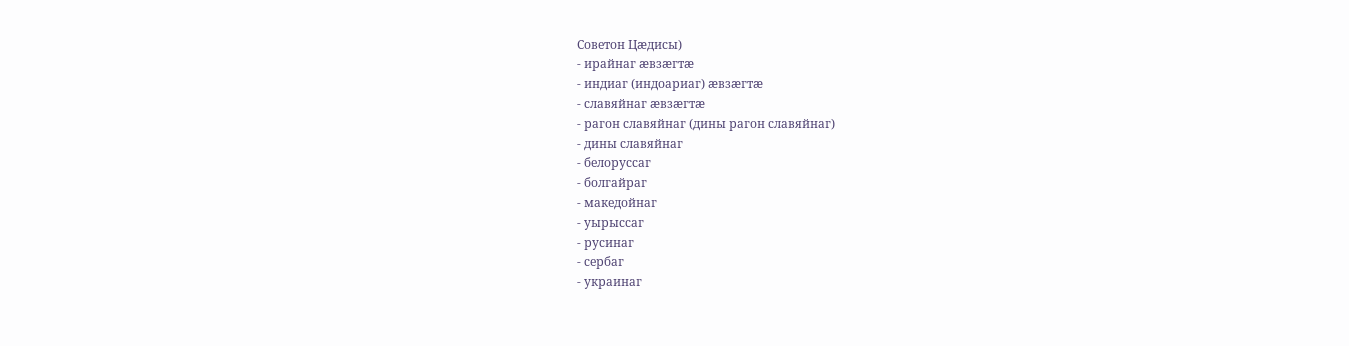Советон Цæдисы)
- ирайнаг æвзæгтæ
- индиаг (индоариаг) æвзæгтæ
- славяйнаг æвзæгтæ
- рагон славяйнаг (дины рагон славяйнаг)
- дины славяйнаг
- белоруссаг
- болгайраг
- македойнаг
- уырыссаг
- русинаг
- сербаг
- украинаг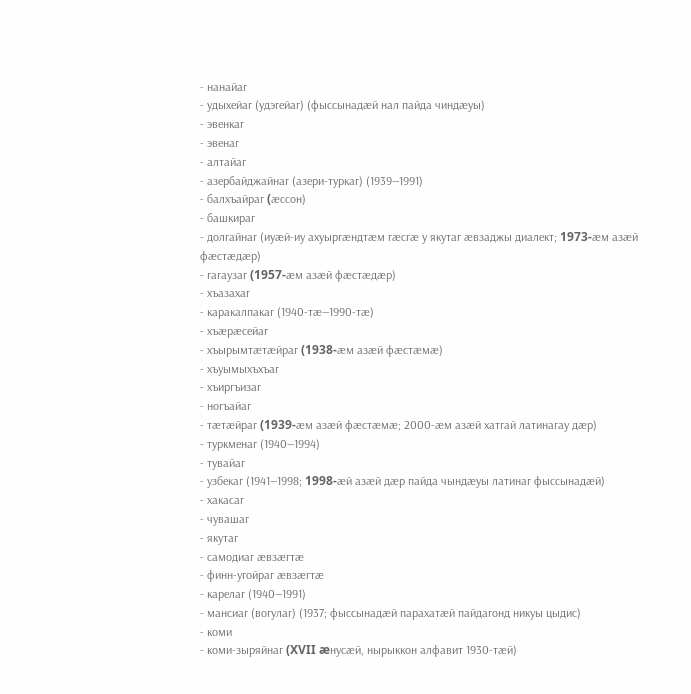- нанайаг
- удыхейаг (удэгейаг) (фыссынадæй нал пайда чиндæуы)
- эвенкаг
- эвенаг
- алтайаг
- азербайджайнаг (азери-туркаг) (1939—1991)
- балхъайраг (æссон)
- башкираг
- долгайнаг (иуæй-иу ахуыргæндтæм гæсгæ у якутаг æвзаджы диалект; 1973-æм азæй фæстæдæр)
- гагаузаг (1957-æм азæй фæстæдæр)
- хъазахаг
- каракалпакаг (1940-тæ—1990-тæ)
- хъæрæсейаг
- хъырымтæтæйраг (1938-æм азæй фæстæмæ)
- хъуымыхъхъаг
- хъиргъизаг
- ногъайаг
- тæтæйраг (1939-æм азæй фæстæмæ; 2000-æм азæй хатгай латинагау дæр)
- туркменаг (1940—1994)
- тувайаг
- узбекаг (1941—1998; 1998-æй азæй дæр пайда чындæуы латинаг фыссынадæй)
- хакасаг
- чувашаг
- якутаг
- самодиаг æвзæгтæ
- финн-угойраг æвзæгтæ
- карелаг (1940—1991)
- мансиаг (вогулаг) (1937; фыссынадæй парахатæй пайдагонд никуы цыдис)
- коми
- коми-зыряйнаг (XVII æнусæй, нырыккон алфавит 1930-тæй)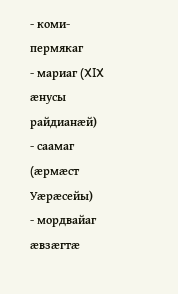- коми-пермякаг
- мариаг (XIX æнусы райдианæй)
- саамаг (æрмæст Уæрæсейы)
- мордвайаг æвзæгтæ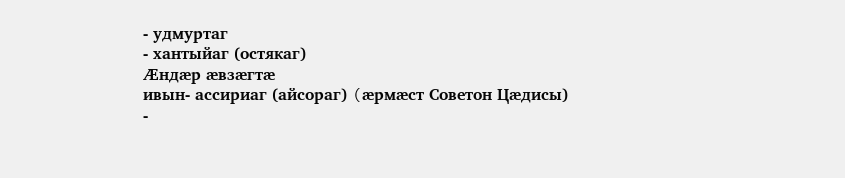- удмуртаг
- хантыйаг (остякаг)
Æндæр æвзæгтæ
ивын- ассириаг (айсораг) (æрмæст Советон Цæдисы)
-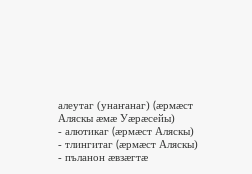алеутаг (унаҥанаг) (æрмæст Аляскы æмæ Уæрæсейы)
- алютикаг (æрмæст Аляскы)
- тлингитаг (æрмæст Аляскы)
- пъланон æвзæгтæ